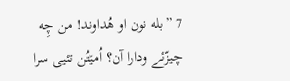7 ”بله نون او هُداوند! من چِه چیزّئے ودارا آن؟ اُمێتُن تئیی سرا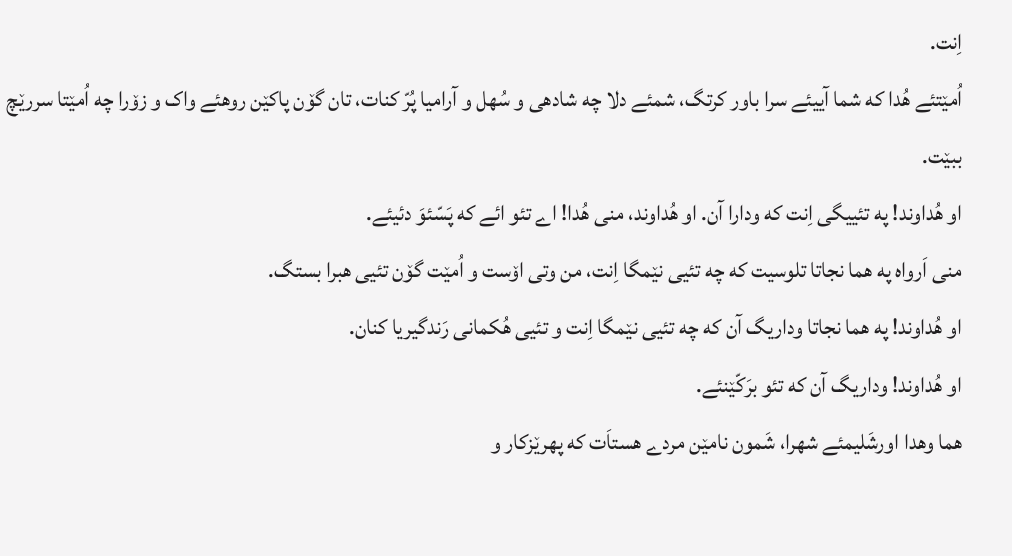اِنت.
اُمێتئے هُدا که شما آییئے سرا باور کرتگ، شمئے دلا چه شادهی و سُهل و آرامیا پُرّ کنات، تان گۆن پاکێن روهئے واک و زۆرا چه اُمێتا سررێچ ببێت.
او هُداوند! په تئییگی اِنت که ودارا آن. او هُداوند، منی هُدا! اے تئو ائے که پَسّئوَ دئیئے.
منی اَرواه په هما نجاتا تلوسیت که چه تئیی نێمگا اِنت، من وتی اۆست و اُمێت گۆن تئیی هبرا بستگ.
او هُداوند! په هما نجاتا وداریگ آن که چه تئیی نێمگا اِنت و تئیی هُکمانی رَندگیریا کنان.
او هُداوند! وداریگ آن که تئو برَکّێنئے.
هما وهدا اورشَلیمئے شهرا، شَمون نامێن مردے هستاَت که پهرێزکار و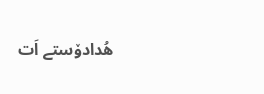هُدادۆستے اَت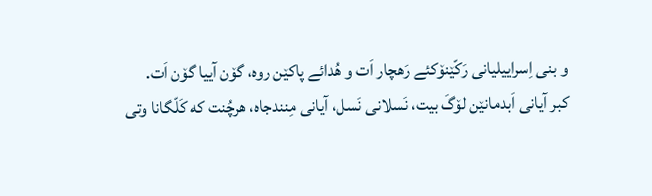و بنی اِسراییلیانی رَکّێنۆکئے رَهچار اَت و هُدائے پاکێن روه، گۆن آییا گۆن اَت.
کبر آیانی اَبدمانێن لۆگَ بیت، نَسلانی نَسل، آیانی مِنندجاه، هرچُنت که کَلّگانا وتی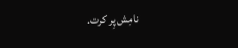نامِش پِر کرت.